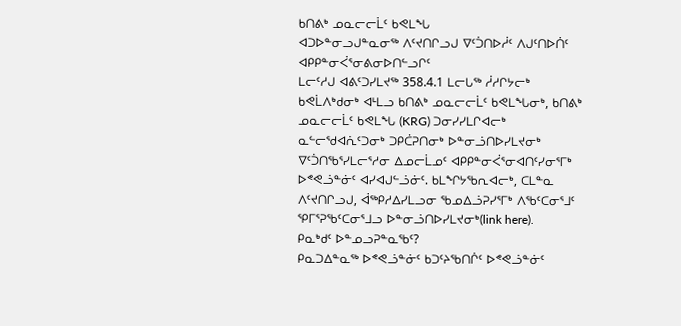ᑲᑎᕕᒃ ᓄᓇᓕᓕᒫᑦ ᑲᕙᒪᖓ
ᐊᑐᐅᓐᓂᓗᒍᓐᓇᓂᖅ ᐱᑦᔪᑎᒋᓗᒍ ᐁᑦᑑᑎᐅᓲᑦ ᐱᒍᑦᑎᐅᑏᑦ ᐊᑭᑭᓐᓂᐹᕐᓂᕕᓂᐅᑎᓪᓗᒋᑦ
ᒪᓕᑦᓱᒍ ᐊᕕᑦᑐᓯᒪᔪᖅ 358.4.1 ᒪᓕᒐᖅ ᓲᓱᒋᔭᓕᒃ ᑲᕙᒫᐱᒃᑯᓂᒃ ᐊᒻᒪᓗ ᑲᑎᕕᒃ ᓄᓇᓕᓕᒫᑦ ᑲᕙᒪᖓᓂᒃ, ᑲᑎᕕᒃ ᓄᓇᓕᓕᒫᑦ ᑲᕙᒪᖓ (KRG) ᑐᓂᓯᓯᒪᒋᐊᓕᒃ ᓇᓪᓕᖁᐊᕇᑦᑐᓂᒃ ᑐᑭᑖᕈᑎᓂᒃ ᐅᓐᓂᓘᑎᐅᓯᒪᔪᓂᒃ ᐁᑦᑑᑎᖃᕐᓯᒪᓕᕐᓱᓂ ᐃᓄᓕᒫᓄᑦ ᐊᑭᑭᓐᓂᐹᕐᓂᐊᑎᑦᓯᓂᕐᒥᒃ ᐅᕝᕙᓘᓐᓃᑦ ᐊᓯᐊᒍᓪᓘᓃᑦ. ᑲᒪᖏᔭᖃᕆᐊᓕᒃ, ᑕᒪᓐᓇ ᐱᑦᔪᑎᒋᓗᒍ, ᐋᖅᑭᓱᐃᓯᒪᓗᓂ ᖃᓄᐃᓘᕈᓯᕐᒥᒃ ᐱᖃᑦᑕᓂᕐᒧᑦ ᕿᒥᕐᕈᖃᑦᑕᓂᕐᒧᓗ ᐅᓐᓂᓘᑎᐅᓯᒪᔪᓂᒃ(link here).
ᑭᓇᒃᑯᑦ ᐅᓐᓄᓗᕈᓐᓇᖃᑦ?
ᑭᓇᑐᐃᓐᓇᖅ ᐅᕝᕙᓘᓐᓃᑦ ᑲᑐᑦᔨᖃᑎᒌᑦ ᐅᕝᕙᓘᓐᓃᑦ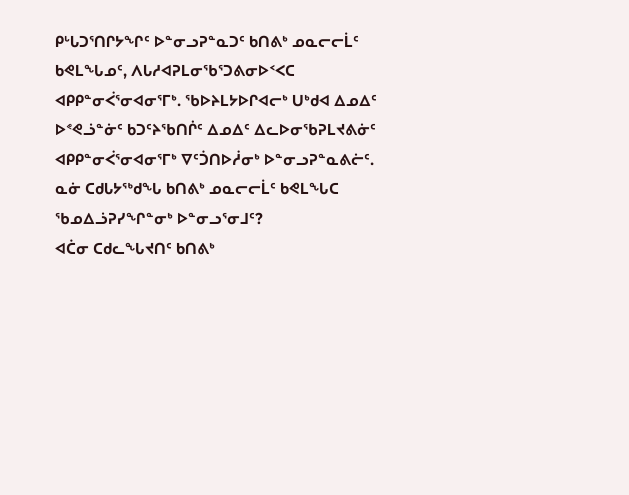ᑭᒡᒐᑐᕐᑎᒋᔭᖏᑦ ᐅᓐᓂᓗᕈᓐᓇᑐᑦ ᑲᑎᕕᒃ ᓄᓇᓕᓕᒫᑦ ᑲᕙᒪᖓᓄᑦ, ᐱᒐᓱᐊᕈᒪᓂᖃᕐᑐᕕᓂᐅᑉᐸᑕ ᐊᑭᑭᓐᓂᐹᕐᓂᐊᓂᕐᒥᒃ. ᖃᐅᔨᒪᔭᐅᒋᐊᓕᒃ ᑌᒃᑯᐊ ᐃᓄᐃᑦ ᐅᕝᕙᓘᓐᓃᑦ ᑲᑐᑦᔨᖃᑎᒌᑦ ᐃᓄᐃᑦ ᐃᓚᐅᓂᖃᕈᒪᔪᕕᓃᑦ ᐊᑭᑭᓐᓂᐹᕐᓂᐊᓂᕐᒥᒃ ᐁᑦᑑᑎᐅᓲᓂᒃ ᐅᓐᓂᓗᕈᓐᓇᕕᓖᑦ.
ᓇᓃ ᑕᑯᒐᔭᖅᑯᖓ ᑲᑎᕕᒃ ᓄᓇᓕᓕᒫᑦ ᑲᕙᒪᖓᑕ ᖃᓄᐃᓘᕈᓯᖏᓐᓂᒃ ᐅᓐᓂᓗᕐᓂᒧᑦ?
ᐊᑖᓂ ᑕᑯᓚᖓᔪᑎᑦ ᑲᑎᕕᒃ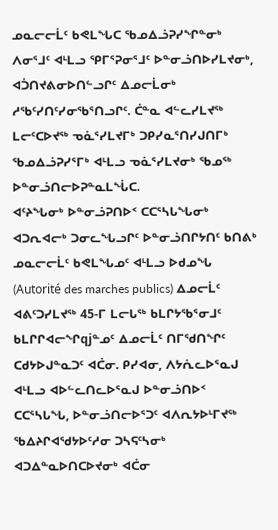ᓄᓇᓕᓕᒫᑦ ᑲᕙᒪᖓᑕ ᖃᓄᐃᓘᕈᓯᖏᓐᓂᒃ ᐱᓂᕐᒧᑦ ᐊᒻᒪᓗ ᕿᒥᕐᕈᓂᕐᒧᑦ ᐅᓐᓂᓘᑎᐅᓯᒪᔪᓂᒃ, ᐊᑑᑎᔪᕕᓂᐅᑎᓪᓗᒋᑦ ᐃᓄᓕᒫᓂᒃ ᓱᖃᑦᓯᑎᑦᓯᓂᖃᕐᑎᓗᒋᑦ. ᑖᓐᓇ ᐊᓪᓚᓯᒪᔪᖅ ᒪᓕᑦᑕᐅᔪᖅ ᓀᓈᕐᓯᒪᔪᒥᒃ ᑐᑭᓯᓇᕐᑎᓯᒍᑎᒥᒃ ᖃᓄᐃᓘᕈᓯᕐᒥᒃ ᐊᒻᒪᓗ ᓀᓈᕐᓯᒪᔪᓂᒃ ᖃᓄᖅ ᐅᓐᓂᓘᑎᓕᐅᕈᓐᓇᒪᖔᑕ.
ᐊᑦᔨᖓᓂᒃ ᐅᓐᓂᓘᕈᑎᐅᑉ ᑕᑕᕐᓴᒐᖓᓂᒃ ᐊᑐᕆᐊᓕᒃ ᑐᓂᓚᖓᓗᒋᑦ ᐅᓐᓂᓘᑎᒋᔭᑎᑦ ᑲᑎᕕᒃ ᓄᓇᓕᓕᒫᑦ ᑲᕙᒪᖓᓄᑦ ᐊᒻᒪᓗ ᐅᑯᓄᖓ (Autorité des marches publics) ᐃᓄᓕᒫᑦ ᐊᕕᑦᑐᓯᒪᔪᖅ 45-ᒥ ᒪᓕᒐᖅ ᑲᒪᒋᔭᖃᕐᓂᒧᑦ ᑲᒪᒋᒋᐊᓕᖏqjᓐᓄᑦ ᐃᓄᓕᒫᑦ ᑎᒥᖁᑎᖏᑦ ᑕᑯᔭᐅᒍᓐᓇᑐᑦ ᐊᑖᓂ. ᑭᓯᐊᓂ, ᐱᔭᕇᓚᐅᕐᓇᒍ ᐊᒻᒪᓗ ᐊᐅᓪᓚᑎᓚᐅᕐᓇᒍ ᐅᓐᓂᓘᑎᐅᑉ ᑕᑕᕐᓴᒐᖓ, ᐅᓐᓂᓘᑎᓕᐅᕐᑐᑦ ᐊᐱᕆᔭᐅᒻᒥᔪᖅ ᖃᐃᔨᒋᐊᖁᔭᐅᑦᓱᓂ ᑐᓴᕋᑦᓴᓂᒃ ᐊᑐᐃᓐᓇᐅᑎᑕᐅᔪᓂᒃ ᐊᑖᓂ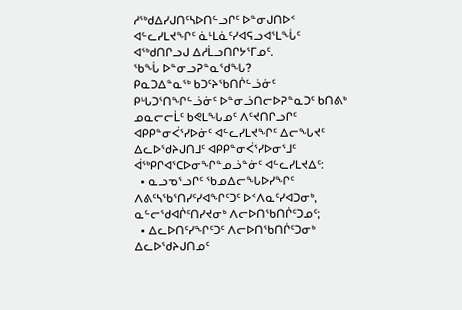ᓱᖅᑯᐃᓯᒍᑎᑦᓴᐅᑎᓪᓗᒋᑦ ᐅᓐᓂᒍᑎᐅᑉ ᐊᓪᓚᓯᒪᔪᖏᑦ ᓈᒻᒪᓈᑦᓯᐊᕋᓗᐊᕐᒪᖔᑦ ᐊᖅᑯᑎᒋᓗᒍ ᐃᓱᒫᓗᑎᒋᔭᕐᒥᓄᑦ.
ᖃᖔ ᐅᓐᓂᓗᕈᓐᓇᖁᖓ?
ᑭᓇᑐᐃᓐᓇᖅ ᑲᑐᑦᔨᖃᑎᒌᓪᓘᓃᑦ ᑭᒡᒐᑐᕐᑎᖏᓪᓘᓃᑦ ᐅᓐᓂᓘᑎᓕᐅᕈᓐᓇᑐᑦ ᑲᑎᕕᒃ ᓄᓇᓕᓕᒫᑦ ᑲᕙᒪᖓᓄᑦ ᐱᑦᔪᑎᒋᓗᒋᑦ ᐊᑭᑭᓐᓂᐹᕐᓯᐅᓃᑦ ᐊᓪᓚᓯᒪᔪᖏᑦ ᐃᓕᖓᔪᑦ ᐃᓚᐅᖁᔨᒍᑎᒧᑦ ᐊᑭᑭᓐᓂᐹᕐᓯᐅᓂᕐᒧᑦ ᐋᖅᑭᒋᐊᕐᑕᐅᓂᖏᓐᓄᓘᓐᓃᑦ ᐊᓪᓚᓯᒪᔪᐃᑦ:
  • ᓇᓗᓀᕐᓗᒋᑦ ᖃᓄᐃᓕᖓᐅᓯᖏᑦ ᐱᕕᑦᓴᖃᕐᑎᓯᑦᓯᐊᖏᑦᑐᑦ ᐅᑉᐱᓇᑦᓯᐊᑐᓂᒃ, ᓇᓪᓕᖁᐊᒌᑦᑎᓯᔪᓂᒃ ᐱᓕᐅᑎᖃᑎᒌᑦᑐᓄᑦ;
  • ᐃᓚᐅᑎᑦᓯᖏᑦᑐᑦ ᐱᓕᐅᑎᖃᑎᒌᑦᑐᓂᒃ ᐃᓚᐅᖁᔨᒍᑎᓄᑦ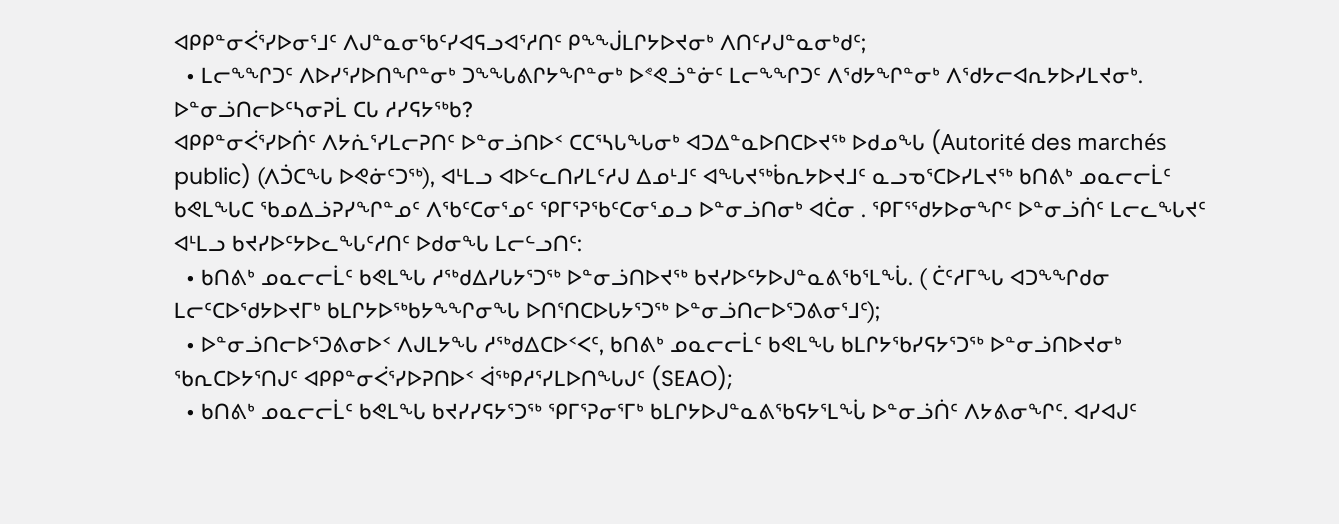ᐊᑭᑭᓐᓂᐹᕐᓯᐅᓂᕐᒧᑦ ᐱᒍᓐᓇᓂᖃᑦᓯᐊᕋᓗᐊᕐᓱᑎᑦ ᑭᖕᖒᒪᒋᔭᐅᔪᓂᒃ ᐱᑎᑦᓯᒍᓐᓇᓂᒃᑯᑦ;
  • ᒪᓕᖕᖏᑐᑦ ᐱᐅᓯᕐᓯᐅᑎᖏᓐᓂᒃ ᑐᖕᖓᕕᒋᔭᖏᓐᓂᒃ ᐅᕝᕙᓘᓐᓃᑦ ᒪᓕᖕᖏᑐᑦ ᐱᖁᔭᖏᓐᓂᒃ ᐱᖁᔭᓕᐊᕆᔭᐅᓯᒪᔪᓂᒃ.
ᐅᓐᓂᓘᑎᓕᐅᑦᓴᓂᕈᒫ ᑕᒐ ᓱᓯᕋᔭᖅᑲ?
ᐊᑭᑭᓐᓂᐹᕐᓯᐅᑏᑦ ᐱᔭᕇᕐᓯᒪᓕᕈᑎᑦ ᐅᓐᓂᓘᑎᐅᑉ ᑕᑕᕐᓴᒐᖓᓂᒃ ᐊᑐᐃᓐᓇᐅᑎᑕᐅᔪᖅ ᐅᑯᓄᖓ (Autorité des marchés public) (ᐱᑑᑕᖓ ᐅᕙᓃᑦᑐᖅ), ᐊᒻᒪᓗ ᐊᐅᓪᓚᑎᓯᒪᑦᓱᒍ ᐃᓄᒻᒧᑦ ᐊᖓᔪᖅᑳᕆᔭᐅᔪᒧᑦ ᓇᓗᓀᕐᑕᐅᓯᒪᔪᖅ ᑲᑎᕕᒃ ᓄᓇᓕᓕᒫᑦ ᑲᕙᒪᖓᑕ ᖃᓄᐃᓘᕈᓯᖏᓐᓄᑦ ᐱᖃᑦᑕᓂᕐᓄᑦ ᕿᒥᕐᕈᖃᑦᑕᓂᕐᓄᓗ ᐅᓐᓂᓘᑎᓂᒃ ᐊᑖᓂ . ᕿᒥᕐᖁᔭᐅᓂᖏᑦ ᐅᓐᓂᓘᑏᑦ ᒪᓕᓚᖓᔪᑦ ᐊᒻᒪᓗ ᑲᔪᓯᐅᑦᔭᐅᓚᖓᑦᓱᑎᑦ ᐅᑯᓂᖓ ᒪᓕᓪᓗᑎᑦ:
  • ᑲᑎᕕᒃ ᓄᓇᓕᓕᒫᑦ ᑲᕙᒪᖓ ᓱᖅᑯᐃᓯᒐᔭᕐᑐᖅ ᐅᓐᓂᓘᑎᐅᔪᖅ ᑲᔪᓯᐅᑦᔭᐅᒍᓐᓇᕕᖃᕐᒪᖔ. ( ᑖᑦᓱᒥᖓ ᐊᑐᖕᖏᑯᓂ ᒪᓕᑦᑕᐅᖁᔭᐅᔪᒥᒃ ᑲᒪᒋᔭᐅᖅᑲᔭᖕᖏᓂᖓ ᐅᑎᕐᑎᑕᐅᒐᔭᕐᑐᖅ ᐅᓐᓂᓘᑎᓕᐅᕐᑐᕕᓂᕐᒧᑦ);
  • ᐅᓐᓂᓘᑎᓕᐅᕐᑐᕕᓂᐅᑉ ᐱᒍᒪᔭᖓ ᓱᖅᑯᐃᑕᐅᑉᐸᑦ, ᑲᑎᕕᒃ ᓄᓇᓕᓕᒫᑦ ᑲᕙᒪᖓ ᑲᒪᒋᔭᖃᓯᕋᔭᕐᑐᖅ ᐅᓐᓂᓘᑎᐅᔪᓂᒃ ᖃᕆᑕᐅᔭᕐᑎᒍᑦ ᐊᑭᑭᓐᓂᐹᕐᓯᐅᕈᑎᐅᑉ ᐋᖅᑭᓱᕐᓯᒪᐅᑎᖓᒍᑦ (SEAO);
  • ᑲᑎᕕᒃ ᓄᓇᓕᓕᒫᑦ ᑲᕙᒪᖓ ᑲᔪᓯᓯᕋᔭᕐᑐᖅ ᕿᒥᕐᕈᓂᕐᒥᒃ ᑲᒪᒋᔭᐅᒍᓐᓇᕕᖃᕋᔭᕐᒪᖔ ᐅᓐᓂᓘᑏᑦ ᐱᔭᕕᓂᖏᑦ. ᐊᓯᐊᒍᑦ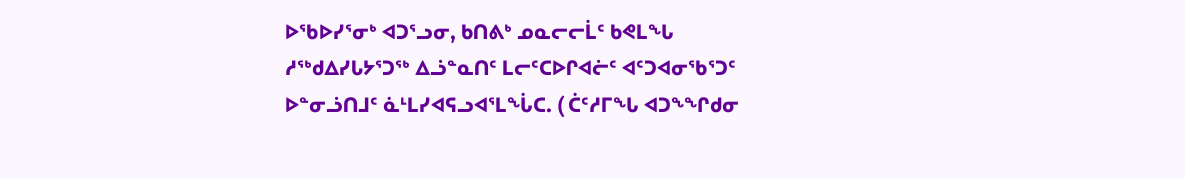ᐅᖃᐅᓯᕐᓂᒃ ᐊᑐᕐᓗᓂ, ᑲᑎᕕᒃ ᓄᓇᓕᓕᒫᑦ ᑲᕙᒪᖓ ᓱᖅᑯᐃᓯᒐᔭᕐᑐᖅ ᐃᓘᓐᓇᑎᑦ ᒪᓕᑦᑕᐅᒋᐊᓖᑦ ᐊᑦᑐᐊᓂᖃᕐᑐᑦ ᐅᓐᓂᓘᑎᒧᑦ ᓈᒻᒪᓯᐊᕋᓗᐊᕐᒪᖔᑕ. ( ᑖᑦᓱᒥᖓ ᐊᑐᖕᖏᑯᓂ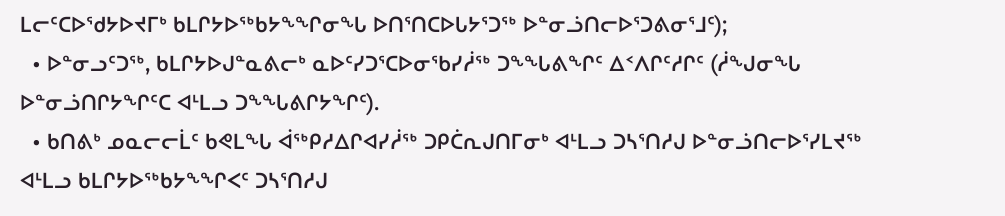ᒪᓕᑦᑕᐅᖁᔭᐅᔪᒥᒃ ᑲᒪᒋᔭᐅᖅᑲᔭᖕᖏᓂᖓ ᐅᑎᕐᑎᑕᐅᒐᔭᕐᑐᖅ ᐅᓐᓂᓘᑎᓕᐅᕐᑐᕕᓂᕐᒧᑦ);
  • ᐅᓐᓂᓗᑦᑐᖅ, ᑲᒪᒋᔭᐅᒍᓐᓇᕕᓕᒃ ᓇᐅᑦᓯᑐᕐᑕᐅᓂᖃᓯᓲᖅ ᑐᖕᖓᕕᖏᑦ ᐃᑉᐱᒋᑦᓱᒋᑦ (ᓲᖑᓂᖓ ᐅᓐᓂᓘᑎᒋᔭᖏᑦᑕ ᐊᒻᒪᓗ ᑐᖕᖓᕕᒋᔭᖏᑦ).
  • ᑲᑎᕕᒃ ᓄᓇᓕᓕᒫᑦ ᑲᕙᒪᖓ ᐋᖅᑭᓱᐃᒋᐊᓯᓲᖅ ᑐᑭᑖᕆᒍᑎᒥᓂᒃ ᐊᒻᒪᓗ ᑐᓴᕐᑎᓱᒍ ᐅᓐᓂᓘᑎᓕᐅᕐᓯᒪᔪᖅ ᐊᒻᒪᓗ ᑲᒪᒋᔭᐅᖅᑲᔭᖕᖏᐸᑦ ᑐᓴᕐᑎᓱᒍ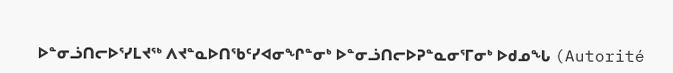ᐅᓐᓂᓘᑎᓕᐅᕐᓯᒪᔪᖅ ᐱᔪᓐᓇᐅᑎᖃᑦᓯᐊᓂᖏᓐᓂᒃ ᐅᓐᓂᓘᑎᓕᐅᕈᓐᓇᓂᕐᒥᓂᒃ ᐅᑯᓄᖓ (Autorité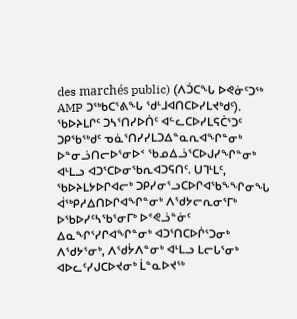des marchés public) (ᐱᑑᑕᖓ ᐅᕙᓃᑦᑐᖅ AMP ᑐᖅᑲᑕᕐᕕᖓ ᖁᒻᒧᐊᑎᑕᐅᓯᒪᔪᒃᑯᑦ).
ᖃᐅᔨᒪᒋᑦ ᑐᓴᕐᑎᓯᐅᑏᑦ ᐊᓪᓚᑕᐅᓯᒪᕋᑖᕐᑐᑦ ᑐᑭᖃᖅᑯᑦ ᓀᓈᕐᑎᓯᓯᒪᑐᐃᓐᓇᕆᐊᖏᓐᓂᒃ ᐅᓐᓂᓘᑎᓕᐅᕐᓂᐅᑉ ᖃᓄᐃᓘᕐᑕᐅᒍᓯᖏᓐᓂᒃ ᐊᒻᒪᓗ ᐊᑐᕐᑕᐅᓂᖃᕆᐊᑐᕋᑎᑦ. ᑌᒣᒻᒪᑦ, ᖃᐅᔨᒪᔭᐅᒋᐊᓕᒃ ᑐᑭᓯᓂᕐᓗᑕᐅᒋᐊᖃᖕᖏᓂᖓ ᐋᖅᑭᓱᐃᑎᐅᒋᐊᖏᓐᓂᒃ ᐱᖁᔭᓕᕆᓂᕐᒥᒃ ᐅᖃᐅᓯᑦᓴᖃᕐᓂᒥᒃ ᐅᕝᕙᓘᓐᓃᑦ ᐃᓇᖏᕐᓯᒋᐊᖏᓐᓂᒃ ᐊᑐᕐᑎᑕᐅᒌᕐᑐᓂᒃ ᐱᖁᔭᕐᓂᒃ, ᐱᖁᔮᐱᓐᓂᒃ ᐊᒻᒪᓗ ᒪᓕᒐᕐᓂᒃ ᐊᐅᓚᑦᓯᒍᑕᐅᔪᓂᒃ ᒫᓐᓇᐅᔪᖅ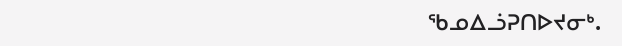ᖃᓄᐃᓘᕈᑎᐅᔪᓂᒃ.